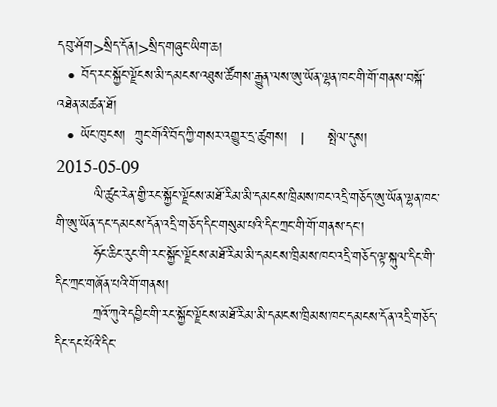དབུ་ཤོག>སྲིད་དོན།>སྲིད་གཞུང་ཡིག་ཆ།
  • བོད་རང་སྐྱོང་ལྗོངས་མི་དམངས་འཐུས་ཚོགས་རྒྱུན་ལས་ཨུ་ཡོན་ལྷན་ཁང་གི་གོ་གནས་བསྐོ་འཐེན་མཚན་ཐོ།
  • ཡོང་ཁུངས།  ཀྲུང་གོའི་བོད་ཀྱི་གསར་འགྱུར་དྲ་ཚུགས།   |     སྤེལ་དུས།  2015-05-09
        ལི་ཚུང་རེན་གྱི་རང་སྐྱོང་ལྗོངས་མཐོ་རིམ་མི་དམངས་ཁྲིམས་ཁང་འདྲི་གཅོད་ཨུ་ཡོན་ལྷན་ཁང་གི་ཨུ་ཡོན་དང་དམངས་དོན་འདྲི་གཅོད་དིང་གསུམ་པའི་དིང་ཀྲང་གི་གོ་གནས་དང་།
        ཧོང་ཆིང་རུང་གི་རང་སྐྱོང་ལྗོངས་མཐོ་རིམ་མི་དམངས་ཁྲིམས་ཁང་འདྲི་གཅོད་ལྟ་སྐུལ་དིང་གི་དིང་ཀྲང་གཞོན་པའི་གོ་གནས།
        ཀྲའོ་ཀུའེ་དབྱིང་གི་རང་སྐྱོང་ལྗོངས་མཐོ་རིམ་མི་དམངས་ཁྲིམས་ཁང་དམངས་དོན་འདྲི་གཅོད་དིང་དང་པོའི་དིང་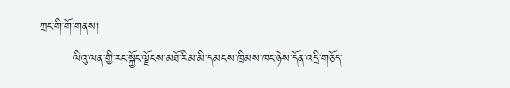ཀྲང་གི་གོ་གནས།
        ལིའུ་ལན་གྱི་རང་སྐྱོང་ལྗོངས་མཐོ་རིམ་མི་དམངས་ཁྲིམས་ཁང་ཉེས་དོན་འདྲི་གཅོད་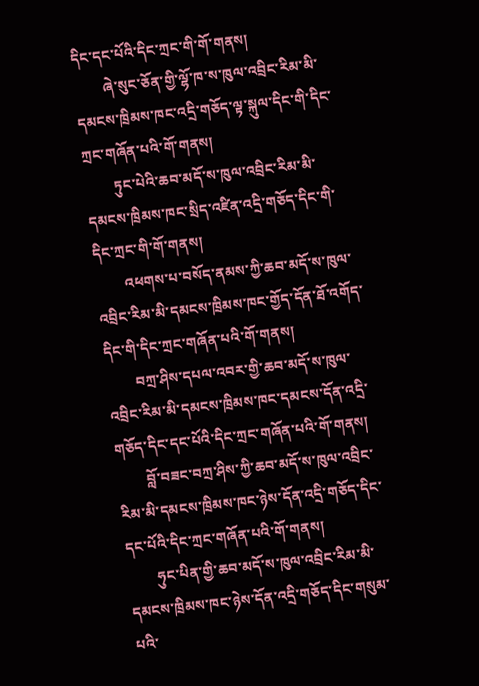དིང་དང་པོའི་དིང་ཀྲང་གི་གོ་གནས།
        ཞེ་སུང་ཅོན་གྱི་ལྷོ་ཁ་ས་ཁུལ་འབྲིང་རིམ་མི་དམངས་ཁྲིམས་ཁང་འདྲི་གཅོད་ལྟ་སྐུལ་དིང་གི་དིང་ཀྲང་གཞོན་པའི་གོ་གནས།
        ཏུང་པེའི་ཆབ་མདོ་ས་ཁུལ་འབྲིང་རིམ་མི་དམངས་ཁྲིམས་ཁང་སྲིད་འཛིན་འདྲི་གཅོད་དིང་གི་དིང་ཀྲང་གི་གོ་གནས།
        འཕགས་པ་བསོད་ནམས་ཀྱི་ཆབ་མདོ་ས་ཁུལ་འབྲིང་རིམ་མི་དམངས་ཁྲིམས་ཁང་གྱོད་དོན་ཐོ་འགོད་དིང་གི་དིང་ཀྲང་གཞོན་པའི་གོ་གནས།
        བཀྲ་ཤིས་དཔལ་འབར་གྱི་ཆབ་མདོ་ས་ཁུལ་འབྲིང་རིམ་མི་དམངས་ཁྲིམས་ཁང་དམངས་དོན་འདྲི་གཅོད་དིང་དང་པོའི་དིང་ཀྲང་གཞོན་པའི་གོ་གནས།
        བློ་བཟང་བཀྲ་ཤིས་ཀྱི་ཆབ་མདོ་ས་ཁུལ་འབྲིང་རིམ་མི་དམངས་ཁྲིམས་ཁང་ཉེས་དོན་འདྲི་གཅོད་དིང་དང་པོའི་དིང་ཀྲང་གཞོན་པའི་གོ་གནས།
        ཧུང་པིན་གྱི་ཆབ་མདོ་ས་ཁུལ་འབྲིང་རིམ་མི་དམངས་ཁྲིམས་ཁང་ཉེས་དོན་འདྲི་གཅོད་དིང་གསུམ་པའི་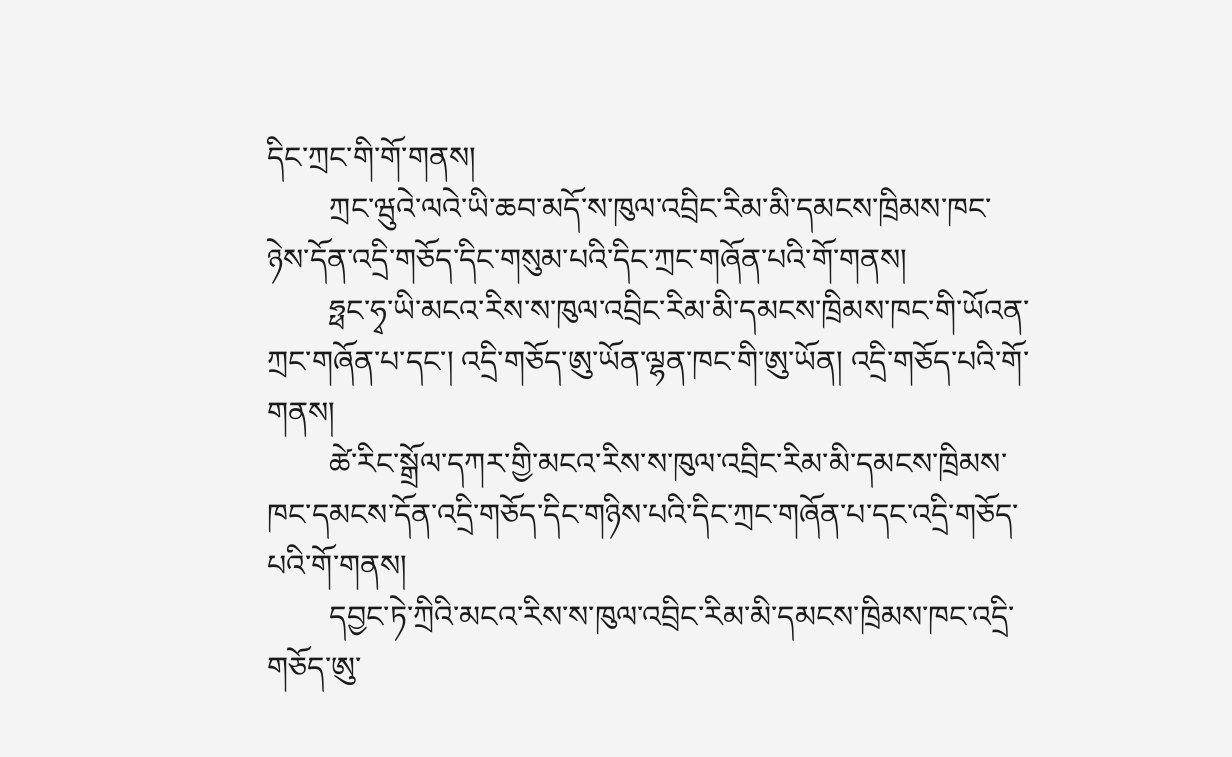དིང་ཀྲང་གི་གོ་གནས།
        ཀྲང་ཝུའེ་ལའེ་ཡི་ཆབ་མདོ་ས་ཁུལ་འབྲིང་རིམ་མི་དམངས་ཁྲིམས་ཁང་ཉེས་དོན་འདྲི་གཅོད་དིང་གསུམ་པའི་དིང་ཀྲང་གཞོན་པའི་གོ་གནས།
        ཧྥང་ཧྭ་ཡི་མངའ་རིས་ས་ཁུལ་འབྲིང་རིམ་མི་དམངས་ཁྲིམས་ཁང་གི་ཡོའན་ཀྲང་གཞོན་པ་དང་། འདྲི་གཅོད་ཨུ་ཡོན་ལྷན་ཁང་གི་ཨུ་ཡོན། འདྲི་གཅོད་པའི་གོ་གནས།
        ཚེ་རིང་སྒྲོལ་དཀར་གྱི་མངའ་རིས་ས་ཁུལ་འབྲིང་རིམ་མི་དམངས་ཁྲིམས་ཁང་དམངས་དོན་འདྲི་གཅོད་དིང་གཉིས་པའི་དིང་ཀྲང་གཞོན་པ་དང་འདྲི་གཅོད་པའི་གོ་གནས།
        དབྱང་ཏེ་ཀྲིའི་མངའ་རིས་ས་ཁུལ་འབྲིང་རིམ་མི་དམངས་ཁྲིམས་ཁང་འདྲི་གཅོད་ཨུ་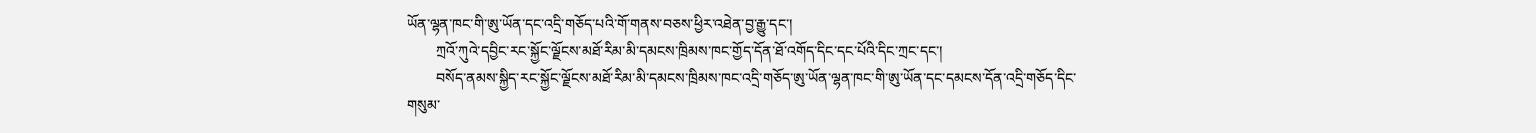ཡོན་ལྷན་ཁང་གི་ཨུ་ཡོན་དང་འདྲི་གཅོད་པའི་གོ་གནས་བཅས་ཕྱིར་འཐེན་བྱ་རྒྱུ་དང་།
        ཀྲའོ་ཀུའེ་དབྱིང་རང་སྐྱོང་ལྗོངས་མཐོ་རིམ་མི་དམངས་ཁྲིམས་ཁང་གྱོད་དོན་ཐོ་འགོད་དིང་དང་པོའི་དིང་ཀྲང་དང་།
        བསོད་ནམས་སྐྱིད་རང་སྐྱོང་ལྗོངས་མཐོ་རིམ་མི་དམངས་ཁྲིམས་ཁང་འདྲི་གཅོད་ཨུ་ཡོན་ལྷན་ཁང་གི་ཨུ་ཡོན་དང་དམངས་དོན་འདྲི་གཅོད་དིང་གསུམ་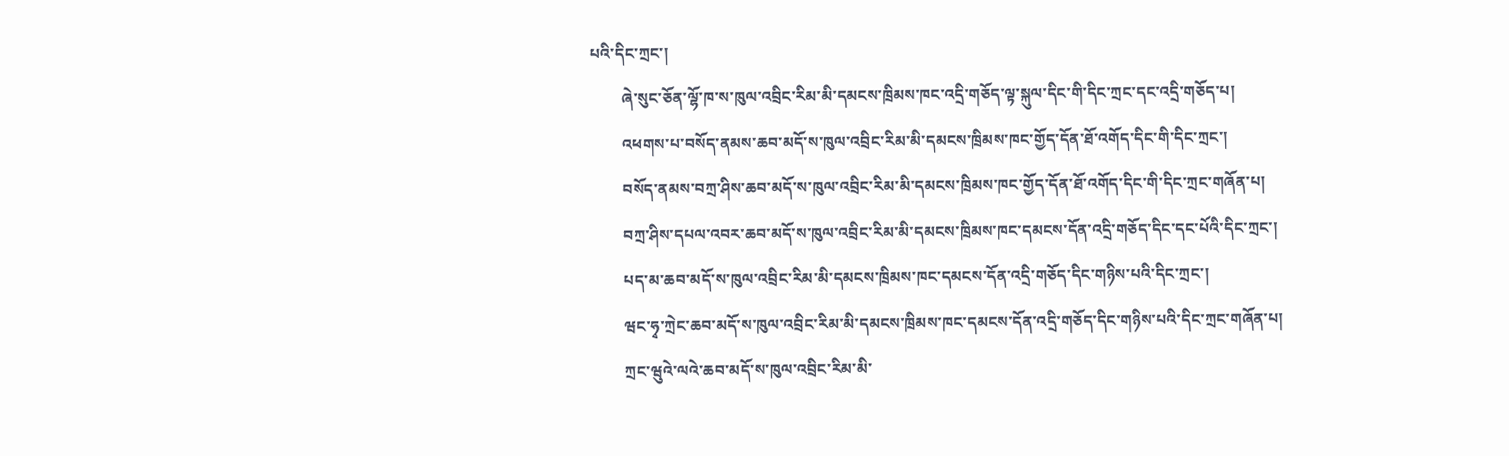པའི་དིང་ཀྲང་།
        ཞེ་སུང་ཅོན་ལྷོ་ཁ་ས་ཁུལ་འབྲིང་རིམ་མི་དམངས་ཁྲིམས་ཁང་འདྲི་གཅོད་ལྟ་སྐུལ་དིང་གི་དིང་ཀྲང་དང་འདྲི་གཅོད་པ།
        འཕགས་པ་བསོད་ནམས་ཆབ་མདོ་ས་ཁུལ་འབྲིང་རིམ་མི་དམངས་ཁྲིམས་ཁང་གྱོད་དོན་ཐོ་འགོད་དིང་གི་དིང་ཀྲང་།
        བསོད་ནམས་བཀྲ་ཤིས་ཆབ་མདོ་ས་ཁུལ་འབྲིང་རིམ་མི་དམངས་ཁྲིམས་ཁང་གྱོད་དོན་ཐོ་འགོད་དིང་གི་དིང་ཀྲང་གཞོན་པ།
        བཀྲ་ཤིས་དཔལ་འབར་ཆབ་མདོ་ས་ཁུལ་འབྲིང་རིམ་མི་དམངས་ཁྲིམས་ཁང་དམངས་དོན་འདྲི་གཅོད་དིང་དང་པོའི་དིང་ཀྲང་།
        པད་མ་ཆབ་མདོ་ས་ཁུལ་འབྲིང་རིམ་མི་དམངས་ཁྲིམས་ཁང་དམངས་དོན་འདྲི་གཅོད་དིང་གཉིས་པའི་དིང་ཀྲང་།
        ཝང་ཧྭ་ཀྲེང་ཆབ་མདོ་ས་ཁུལ་འབྲིང་རིམ་མི་དམངས་ཁྲིམས་ཁང་དམངས་དོན་འདྲི་གཅོད་དིང་གཉིས་པའི་དིང་ཀྲང་གཞོན་པ།
        ཀྲང་ཝུའེ་ལའེ་ཆབ་མདོ་ས་ཁུལ་འབྲིང་རིམ་མི་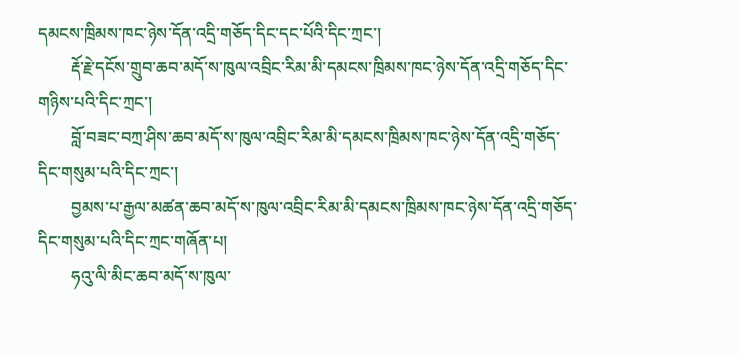དམངས་ཁྲིམས་ཁང་ཉེས་དོན་འདྲི་གཅོད་དིང་དང་པོའི་དིང་ཀྲང་།
        རྡོ་རྗེ་དངོས་གྲུབ་ཆབ་མདོ་ས་ཁུལ་འབྲིང་རིམ་མི་དམངས་ཁྲིམས་ཁང་ཉེས་དོན་འདྲི་གཅོད་དིང་གཉིས་པའི་དིང་ཀྲང་།
        བློ་བཟང་བཀྲ་ཤིས་ཆབ་མདོ་ས་ཁུལ་འབྲིང་རིམ་མི་དམངས་ཁྲིམས་ཁང་ཉེས་དོན་འདྲི་གཅོད་དིང་གསུམ་པའི་དིང་ཀྲང་།
        བྱམས་པ་རྒྱལ་མཚན་ཆབ་མདོ་ས་ཁུལ་འབྲིང་རིམ་མི་དམངས་ཁྲིམས་ཁང་ཉེས་དོན་འདྲི་གཅོད་དིང་གསུམ་པའི་དིང་ཀྲང་གཞོན་པ།
        ཧའུ་ལི་མིང་ཆབ་མདོ་ས་ཁུལ་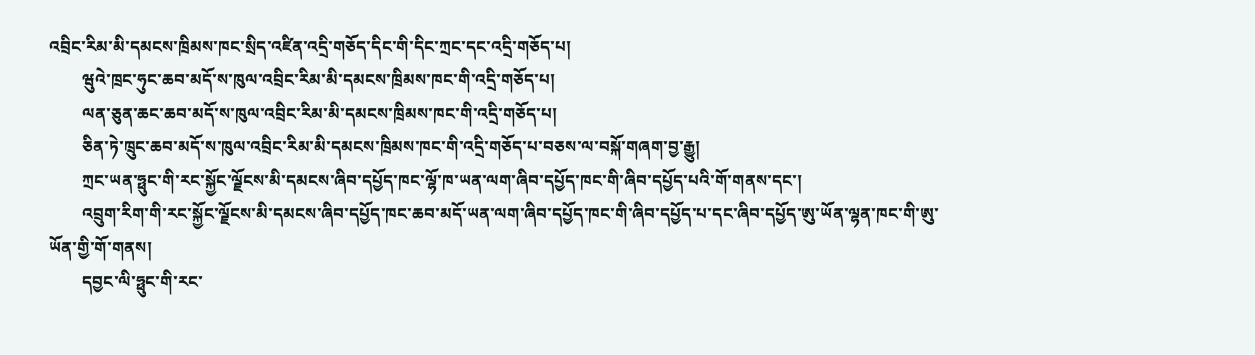འབྲིང་རིམ་མི་དམངས་ཁྲིམས་ཁང་སྲིད་འཛིན་འདྲི་གཅོད་དིང་གི་དིང་ཀྲང་དང་འདྲི་གཅོད་པ།
        ཝུའེ་ཁྲང་ཧུང་ཆབ་མདོ་ས་ཁུལ་འབྲིང་རིམ་མི་དམངས་ཁྲིམས་ཁང་གི་འདྲི་གཅོད་པ།
        ལན་ཅུན་ཆང་ཆབ་མདོ་ས་ཁུལ་འབྲིང་རིམ་མི་དམངས་ཁྲིམས་ཁང་གི་འདྲི་གཅོད་པ།
        ཅིན་ཏེ་ཁྲུང་ཆབ་མདོ་ས་ཁུལ་འབྲིང་རིམ་མི་དམངས་ཁྲིམས་ཁང་གི་འདྲི་གཅོད་པ་བཅས་ལ་བསྐོ་གཞག་བྱ་རྒྱུ།
        ཀྲང་ཡན་ཧྥུང་གི་རང་སྐྱོང་ལྗོངས་མི་དམངས་ཞིབ་དཔྱོད་ཁང་ལྷོ་ཁ་ཡན་ལག་ཞིབ་དཔྱོད་ཁང་གི་ཞིབ་དཔྱོད་པའི་གོ་གནས་དང་།
        འབྲུག་རིག་གི་རང་སྐྱོང་ལྗོངས་མི་དམངས་ཞིབ་དཔྱོད་ཁང་ཆབ་མདོ་ཡན་ལག་ཞིབ་དཔྱོད་ཁང་གི་ཞིབ་དཔྱོད་པ་དང་ཞིབ་དཔྱོད་ཨུ་ཡོན་ལྷན་ཁང་གི་ཨུ་ཡོན་གྱི་གོ་གནས།
        དབྱང་ལི་ཧྥུང་གི་རང་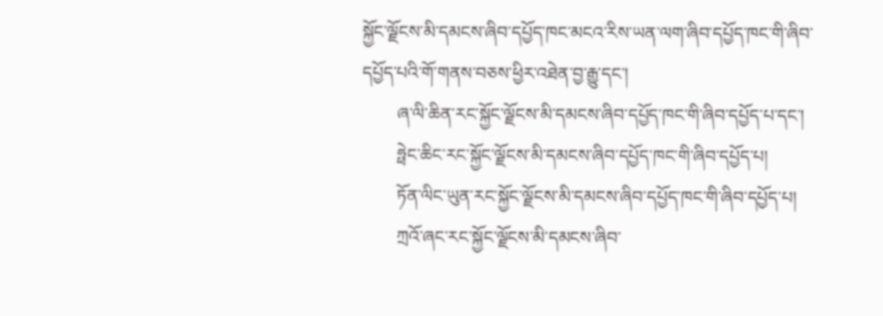སྐྱོང་ལྗོངས་མི་དམངས་ཞིབ་དཔྱོད་ཁང་མངའ་རིས་ཡན་ལག་ཞིབ་དཔྱོད་ཁང་གི་ཞིབ་དཔྱོད་པའི་གོ་གནས་བཅས་ཕྱིར་འཐེན་བྱ་རྒྱུ་དང་།
        ཞ་ལི་ཆིན་རང་སྐྱོང་ལྗོངས་མི་དམངས་ཞིབ་དཔྱོད་ཁང་གི་ཞིབ་དཔྱོད་པ་དང་།
        ཧྥེང་ཆིང་རང་སྐྱོང་ལྗོངས་མི་དམངས་ཞིབ་དཔྱོད་ཁང་གི་ཞིབ་དཔྱོད་པ།
        ཏོན་ལིང་ཡུན་རང་སྐྱོང་ལྗོངས་མི་དམངས་ཞིབ་དཔྱོད་ཁང་གི་ཞིབ་དཔྱོད་པ།
        ཀྲའོ་ཞང་རང་སྐྱོང་ལྗོངས་མི་དམངས་ཞིབ་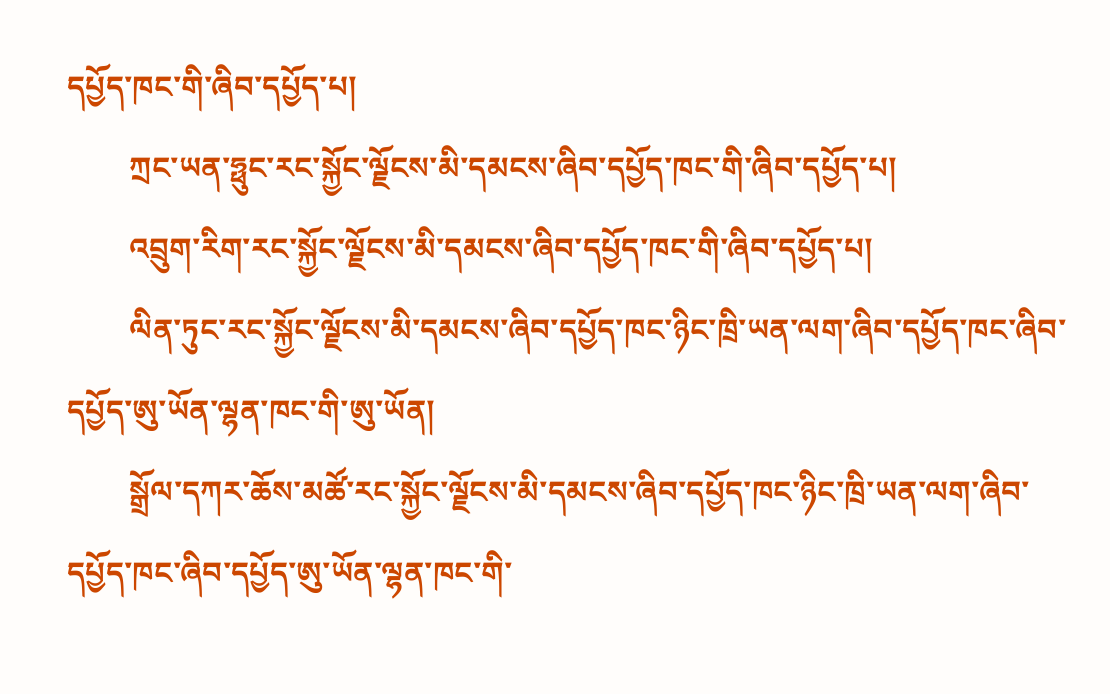དཔྱོད་ཁང་གི་ཞིབ་དཔྱོད་པ།
        ཀྲང་ཡན་ཧྥུང་རང་སྐྱོང་ལྗོངས་མི་དམངས་ཞིབ་དཔྱོད་ཁང་གི་ཞིབ་དཔྱོད་པ།
        འབྲུག་རིག་རང་སྐྱོང་ལྗོངས་མི་དམངས་ཞིབ་དཔྱོད་ཁང་གི་ཞིབ་དཔྱོད་པ།
        ལིན་ཏུང་རང་སྐྱོང་ལྗོངས་མི་དམངས་ཞིབ་དཔྱོད་ཁང་ཉིང་ཁྲི་ཡན་ལག་ཞིབ་དཔྱོད་ཁང་ཞིབ་དཔྱོད་ཨུ་ཡོན་ལྷན་ཁང་གི་ཨུ་ཡོན།
        སྒྲོལ་དཀར་ཆོས་མཚོ་རང་སྐྱོང་ལྗོངས་མི་དམངས་ཞིབ་དཔྱོད་ཁང་ཉིང་ཁྲི་ཡན་ལག་ཞིབ་དཔྱོད་ཁང་ཞིབ་དཔྱོད་ཨུ་ཡོན་ལྷན་ཁང་གི་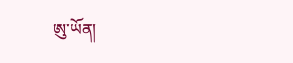ཨུ་ཡོན།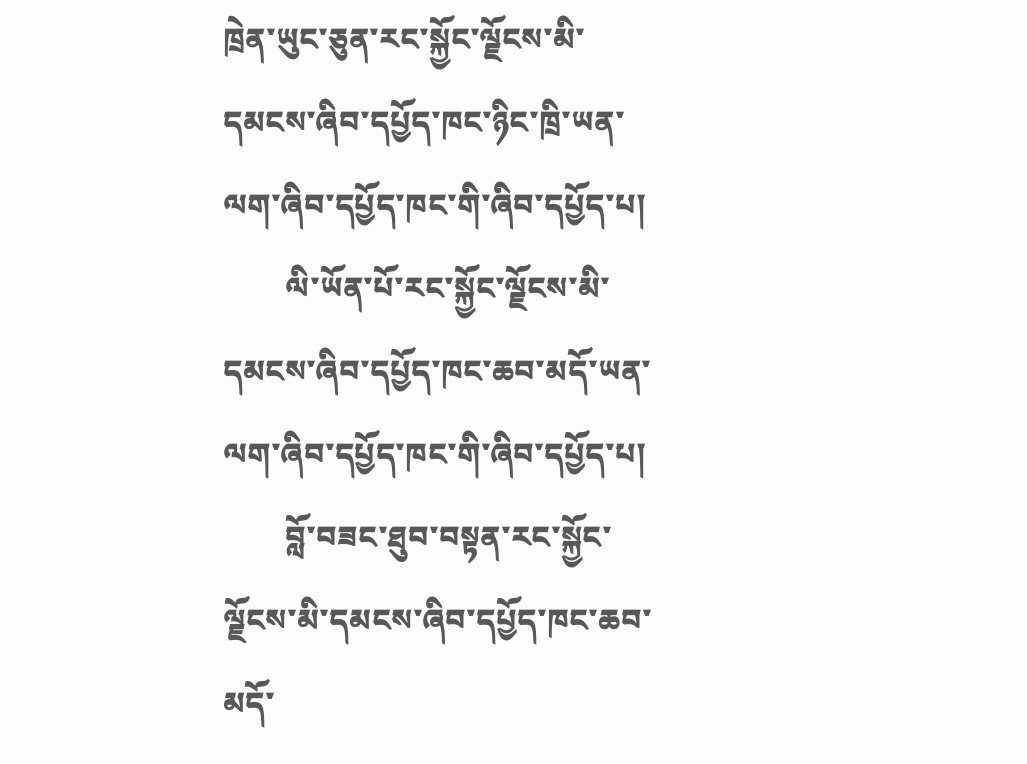ཁྲེན་ཡུང་ཅུན་རང་སྐྱོང་ལྗོངས་མི་དམངས་ཞིབ་དཔྱོད་ཁང་ཉིང་ཁྲི་ཡན་ལག་ཞིབ་དཔྱོད་ཁང་གི་ཞིབ་དཔྱོད་པ།
        ལི་ཡོན་པོ་རང་སྐྱོང་ལྗོངས་མི་དམངས་ཞིབ་དཔྱོད་ཁང་ཆབ་མདོ་ཡན་ལག་ཞིབ་དཔྱོད་ཁང་གི་ཞིབ་དཔྱོད་པ།
        བློ་བཟང་ཐུབ་བསྟན་རང་སྐྱོང་ལྗོངས་མི་དམངས་ཞིབ་དཔྱོད་ཁང་ཆབ་མདོ་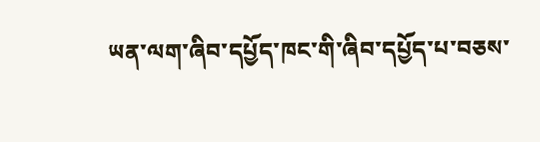ཡན་ལག་ཞིབ་དཔྱོད་ཁང་གི་ཞིབ་དཔྱོད་པ་བཅས་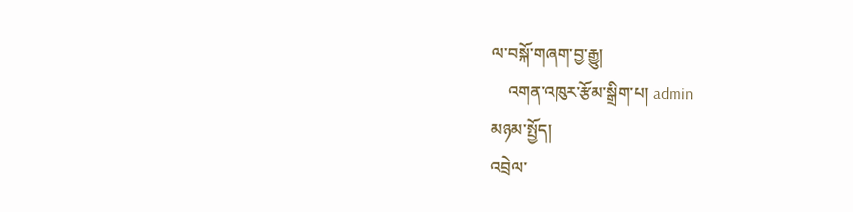ལ་བསྐོ་གཞག་བྱ་རྒྱུ།
    འགན་འཁུར་རྩོམ་སྒྲིག་པ། admin
མཉམ་སྤྱོད།
འབྲེལ་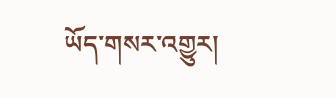ཡོད་གསར་འགྱུར།